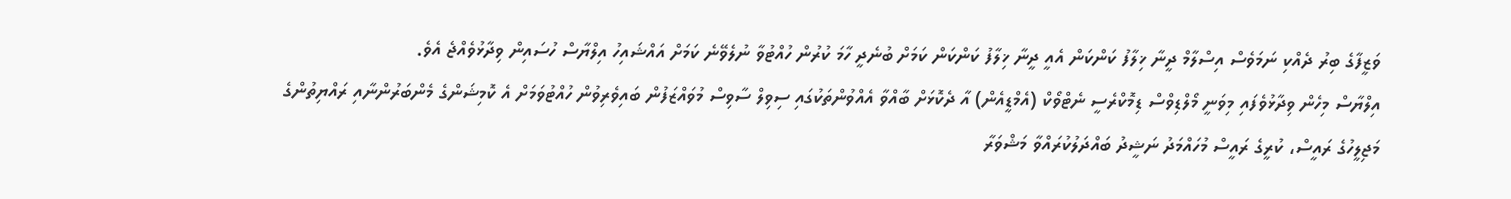ވަޒީފާގެ ބިރު ދެއްކި ނަމަވެސް އިސްލާމް ދީނާ ޚިލާފު ކަންކަން އެއީ ދީނާ ޚިލާފު ކަންކަން ކަމަށް ބުނެދީ ހާމަ ކުރުން ހުއްޓުވާ ނުލެވޭނެ ކަމަށް އައްޝައިހު އިލްޔާސް ހުސައިން ވިދާޅުވެއްޖެ އެވެ.
އިލްޔާސް މިހެން ވިދާޅުވެފައި މިވަނީ މޯލްޑިވްސް ޑިމޮކްރެސީ ނެޓްވޯކް (އެމްޑީއެން) އާ ދެކޮޅަށް ބާއްވާ އެއްވުންތަކުގައި ސިވިލް ސާވިސް މުވައްޒަފުން ބައިވެރިވުން ހުއްޓުވަމަށް އެ ކޮމިޝަންގެ މެންބަރުންނާއި ރައްޔިތުންގެ މަޖިލީހުގެ ރައީސް، ކުރީގެ ރައީސް މުހައްމަދު ނަޝީދު ބައްދަލުކުރައްވާ މަޝްވަރާ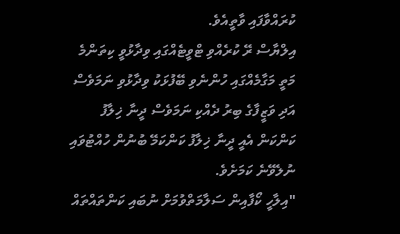ކުރައްވާފައި ވާތީއެވެ.
އިލްޔާސް ރޭ ކުރެއްވި ޓްވީޓެއްގައި ވިދާޅުވީ ކިތަންމެ މަތީ މަގާމެއްގައި ހުންނެވި ބޭފުޅަކު ވިދާޅުވި ނަމަވެސް އަދި ވަޒީފާގެ ބިރު ދެއްކި ނަމަވެސް ދީނާ ޚިލާފު ކަންކަން އެއީ ދީނާ ޚިލާފު ކަންކަމޭ ބުނުން ހުއްޓުވައި ނުލެވޭނެ ކަމަށެވެ.
"އިލާހީ ކޯފާއިން ސަލާމަތްވުމަށް ނުބައި ކަންތައްތައް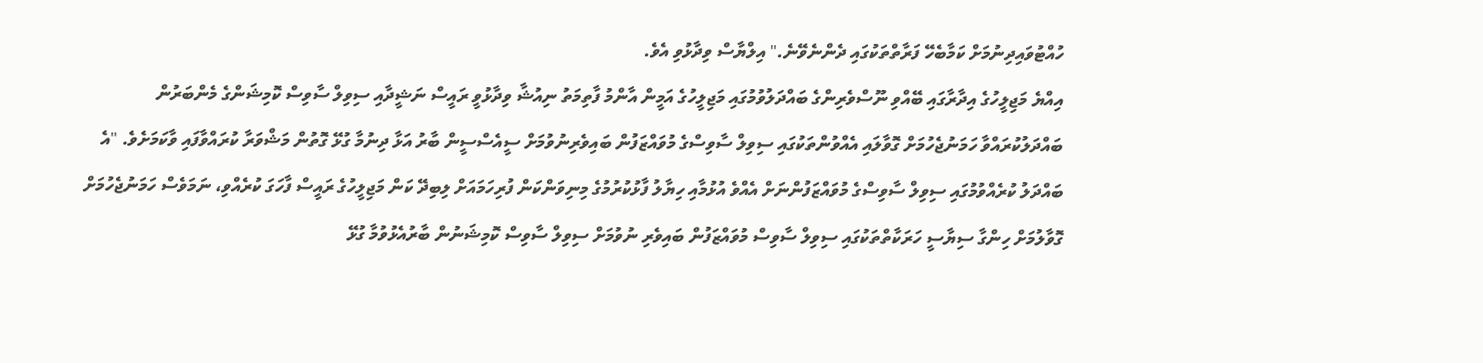ހުއްޓުވައިދިނުމަށް ކަމާބެހޭ ފަރާތްތަކުގައި ދެންނެވޭނެ." އިލްޔާސް ވިދާޅުވި އެވެ.
އިއްޔެ މަޖިލީހުގެ އިދާރާގައި ބޭއްވި ނޫސްވެރިންގެ ބައްދަލުވުމުގައި މަޖިލީހުގެ އަމީން އާންމު ފާތިމަތު ނިއުޝާ ވިދާޅުވީ ރައީސް ނަޝީދާއި ސިވިލް ސާވިސް ކޮމިޝަންގެ މެންބަރުން ބައްދަލުކުރައްވާ ހަމަނުޖެހުމަށް ގޮވާލައި އެއްވުންތަކުގައި ސިވިލް ސާވިސްގެ މުވައްޒަފުން ބައިވެރިނުވުމަށް ސީއެސްސީން ބާރު އަޅާ ދިނުމާ ގުޅޭ ގޮތުން މަޝްވަރާ ކުރައްވާފައި ވާކަމަށެވެ. "އެ ބައްދަލު ކުރެއްވުމުގައި ސިވިލް ސާވިސްގެ މުވައްޒަފުންނަށް އެއްވެ އުޅުމާއި ހިޔާލު ފާޅުކުރުމުގެ މިނިވަންކަން ފުރިހަމައަށް ލިބިދޭ ކަން މަޖިލީހުގެ ރައީސް ފާހަގަ ކުރެއްވި، ނަމަވެސް ހަމަނުޖެހުމަށް ގޮވާލުމަށް ހިންގާ ސިޔާސީ ހަރަކާތްތަކުގައި ސިވިލް ސާވިސް މުވައްޒަފުން ބައިވެރި ނުވުމަށް ސިވިލް ސާވިސް ކޮމިޝަނުން ބާރުއެޅުވުމާ ގުޅޭ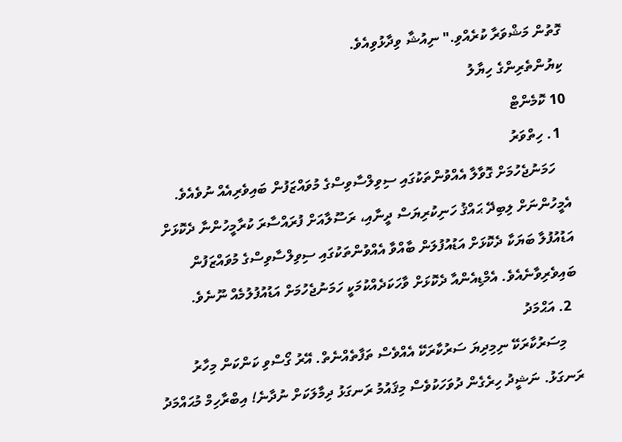ގޮތުން މަޝްވަރާ ކުރެއްވި." ނިއުޝާ ވިދާޅުވިއެވެ.
ކިޔުންތެރިންގެ ހިޔާލު
10 ކޮމެންޓް
  1. ހިތްވަރު
    ހަމަނުޖެހުމަށް ގޮވާލާ އެއްވުންތަކުގައި ސިވިލްސާވިސްގެ މުވައްޒަފުން ބައިވެރިއެއް ނުވެއެވެ. އެމީހުންނަށް ލިބިދޭ ޙައްޤު ހަނިކުރިޔަސް ދީނާއި، ރަސޫލާއަށް ފުރައްސާރަ ކުރާމީހުންނާ ދެކޮޅަށް އަޑުއުފުލާ ބަޔަކާ ދެކޮޅަށް އަޑުއުފުލަން ބާއްވާ އެއްވުންތަކުގައި ސިވިލްސާވިސްގެ މުވައްޒަފުން ބައިވެރިވާނެއެވެ. އެމްޑިއެންއާ ދެކޮޅަށް ވާހަކަދެއްކުމަކީ ހަމަނުޖެހުމަށް އަޑުއުފުލުމެއް ނޫނެވެ.
  2. އަޙްމަދު
    މިސަރުކާރަކޭ ނިމިދިޔަ ސަރުކާރަކޭ އެއްވެސް ތަފާތެއްނެތް. އޭރު ގޯސްވި ކަންކަން މިހާރު ރަނގަޅު. ނަޝީދު ހިރެގެން ދުވަހަކުވެސް މިޤައުމު ރަނގަޅު ދިމާލަކަށް ނުދާނެ! އިބްރާހިމް މުޙައްމަދު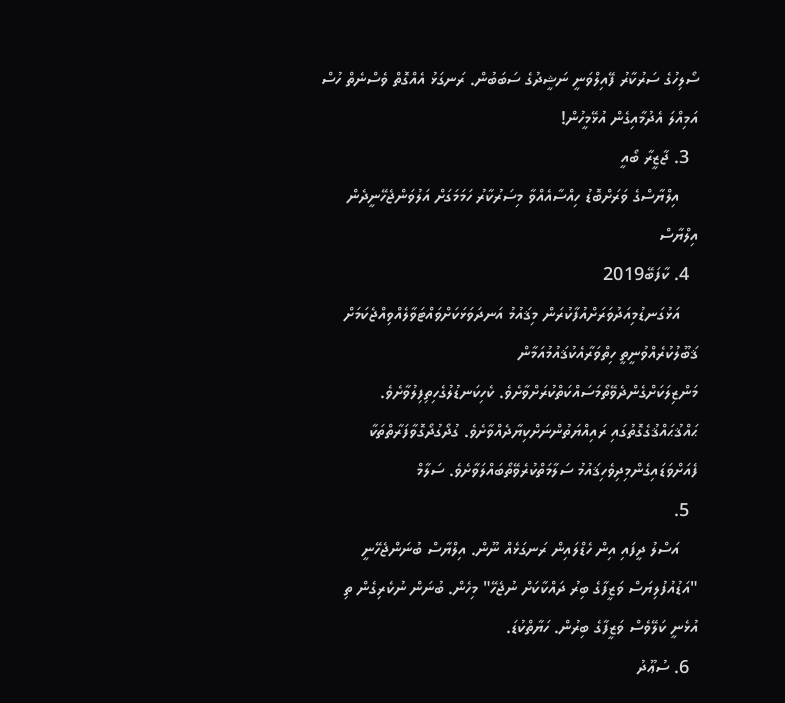ސޯލިހުގެ ސަރުކާރު ފޭއިލްވަނީ ނަޝީދުގެ ސަބަބުން. ރަނގަޅު އެއްގޮތް ވެސްނެތް ހުސް އަމިއްލަ އެދުމާއިގެން އުޅޭމީހުން!
  3. ޖާޒީރާ ބޯއީ
    އިލްޔާސްގެ ވަރަށްބޮޑު ހިއްސާއެއްވާ މިސަރުކާރު ހަމަމަގަށް އަލުވަންޖެހޭނީދެން އިލްޔާސް
  4. ކާފަބޭ2019
    އަޅުގަނޑުމިއަދުވަރަށްއުފާކުރަން މިޤައުމު އަނދަވަޅަކަށްވައްޓަވާލެއްވިއްޖެކަމަށް ޤަބޫލުކުރެއްވުނީތީ ހިތްވަރާއެކުޤައުމުއަމާން މަންޒިލަކަށްގެންދެވޭތޯމަސައްކަތްކުރަށްވާށެވެ. ކެހިކަނޑުލުގެހިތިފިލުވާށެވެ. ޙައްޤުޙައްޤުގެގޮތުގައި ރައިއްޔަތުންނަށްކިޔާދެއްވާށެވެ. ގުދޯގުދޯގޮވާފަރާތްތަކާ ފެއަށްވަޑައިގެންމިދިވެހިޤައުމު ސަލާމަތްކުރެވޭތޯބައްލަވާށެވެ. ސަލާމް
  5.
    އަސްލު ދީފައި އިން ހެޑްލައިން ރަނގަޅެއް ނޫން. އިލްޔާސް ބުނަންޖެހޭނީ "އަޑުއުފުލިޔަސް ވަޒީފާގެ ބިރު ދައްކާކަށް ނުޖެހޭ" މިހެން. ބުނަން ނުކެރިގެން ތި އުޅެނީ ކަލޭވެސް ވަޒީފާގެ ބިރުން. ހަޔާތްކުޑަ.
  6. ސުޢޫދު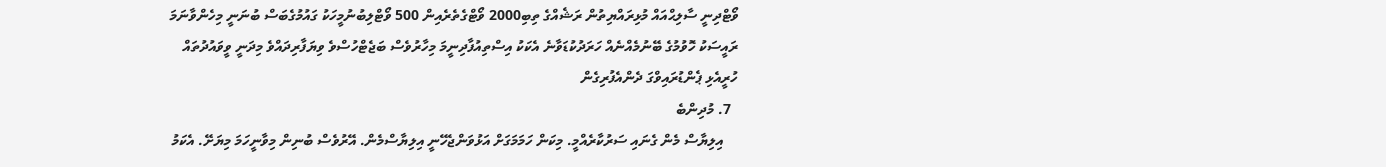ވޯޓްދިނީ ސާލިޙްއައް މުޅިރައްޔިތުން ރަޝެއްގެ ތިބި2000 ވޯޓްގެތެރެއިން 500 ވޯޓްލިބުނުމީހަކު ގައުމުގެބަސް ބުނަނީ މިހެންވާނަމަ ރައީސަކު ހޮވުމުގެ ބޭނުމެއްނެއް ހަރަދުކުޑަވާނެ އެކަކު އިސްތިއުފާދިނީމަ މިހާރުވެސް ބަޖެޓްހުސްވެ ވިޔަފާރިދައްވެ މިދަނީ ވީވައުދުތައް ހުރީއެޅި ޕެންޑުރައިވްގަ ދެންއެފުރިގެން
  7. މުދިންބެ
    އިލިޔާސް މެން ގެނައި ސަރުކާރެއްމީ. މިކަން ހަމަމަގަށް އަޅުވަންޖެހޭނީ އިލިޔާސްމެން. އޭރުވެސް ބުނިން މިވާނީހަމަ މިޔަށޭ. އެކަމު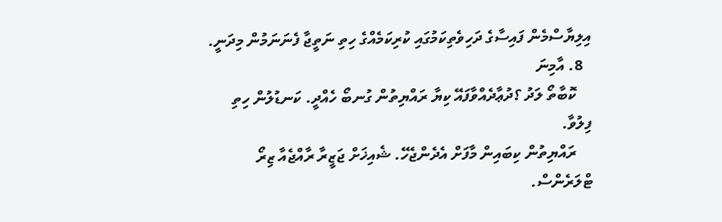އިލިޔާސްމެން ފައިސާގެ ދަހިވެތިކަމުގައި ކުރިކަމެއްގެ ހިތި ނަތީޖާ ފެނަނަމުން މިދަނީ.
  8. އާމިނަ
    ކޮބާތޯ ލަދު ؟ދުޢާދެއްވާފައޭ ކިޔާ ރައްޔިތުން ގުނބޯ ހެއްދީ. ކަނޑުލުން ހިތި ފިލުވާ.
    ރައްޔިތުން ކިބައިން މާފަށް އެދެންޖެހޭ. ޝެއިޚަށް ޖަޒީރާ ރާއްޖެއާ ޒިރޯ ޓްލަރެންސް.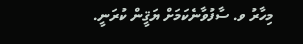މިހާރު ވ. ސާފުވާނެކަމަށް ޔަޤީން ކުރަނީ.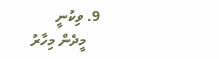9. ވިކުނީ
    މީދެން މިހާރު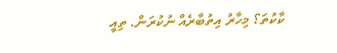ކާކުތަ؟ މިހާރު އިތުބާރެއް ނުކުރަން. ތިއީ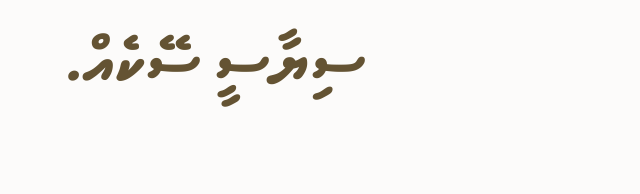ސިޔާސީ ސޭކެއް.